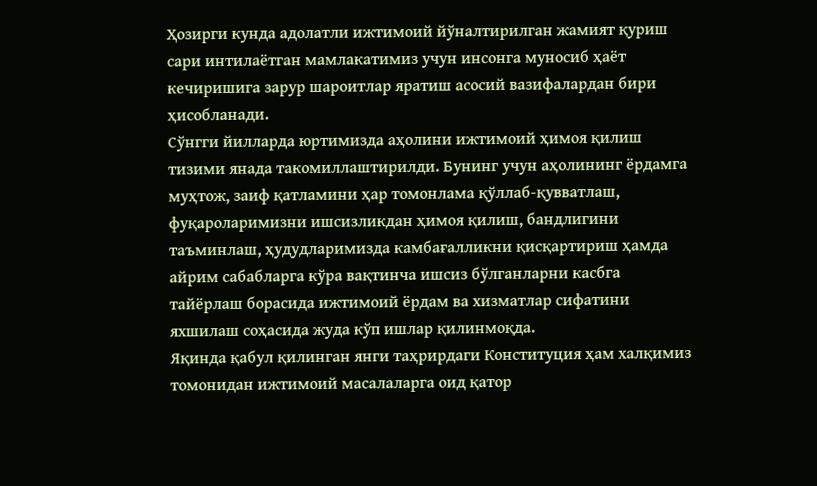Ҳозирги кунда адолатли ижтимоий йўналтирилган жамият қуриш сари интилаётган мамлакатимиз учун инсонга муносиб ҳаёт кечиришига зарур шароитлар яратиш асосий вазифалардан бири ҳисобланади.
Сўнгги йилларда юртимизда аҳолини ижтимоий ҳимоя қилиш тизими янада такомиллаштирилди. Бунинг учун аҳолининг ёрдамга муҳтож, заиф қатламини ҳар томонлама қўллаб-қувватлаш, фуқароларимизни ишсизликдан ҳимоя қилиш, бандлигини таъминлаш, ҳудудларимизда камбағалликни қисқартириш ҳамда айрим сабабларга кўра вақтинча ишсиз бўлганларни касбга тайёрлаш борасида ижтимоий ёрдам ва хизматлар сифатини яхшилаш соҳасида жуда кўп ишлар қилинмоқда.
Яқинда қабул қилинган янги таҳрирдаги Конституция ҳам халқимиз томонидан ижтимоий масалаларга оид қатор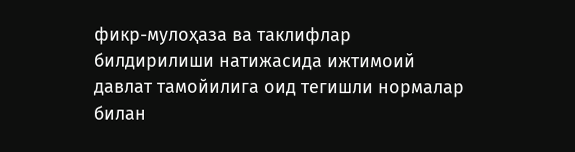фикр-мулоҳаза ва таклифлар билдирилиши натижасида ижтимоий давлат тамойилига оид тегишли нормалар билан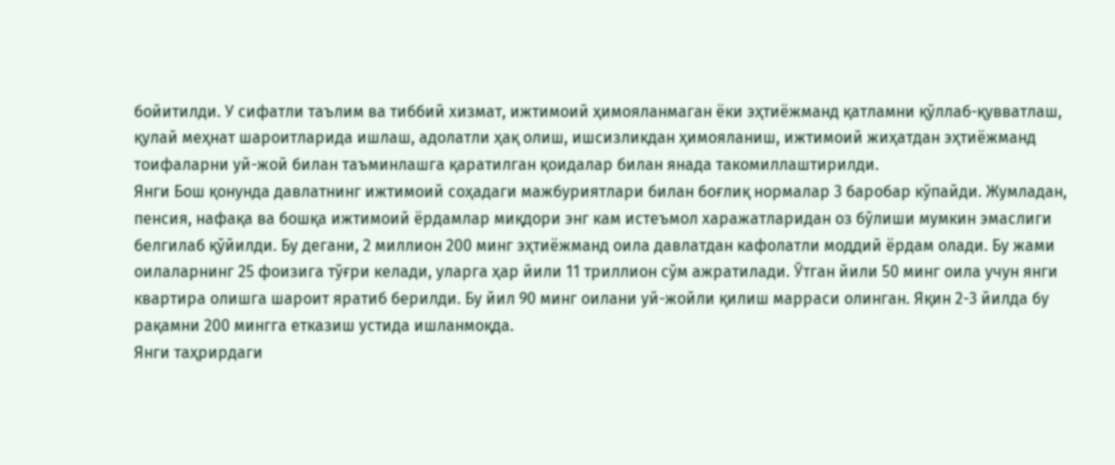бойитилди. У сифатли таълим ва тиббий хизмат, ижтимоий ҳимояланмаган ёки эҳтиёжманд қатламни қўллаб-қувватлаш, қулай меҳнат шароитларида ишлаш, адолатли ҳақ олиш, ишсизликдан ҳимояланиш, ижтимоий жиҳатдан эҳтиёжманд тоифаларни уй-жой билан таъминлашга қаратилган қоидалар билан янада такомиллаштирилди.
Янги Бош қонунда давлатнинг ижтимоий соҳадаги мажбуриятлари билан боғлиқ нормалар 3 баробар кўпайди. Жумладан, пенсия, нафақа ва бошқа ижтимоий ёрдамлар миқдори энг кам истеъмол харажатларидан оз бўлиши мумкин эмаслиги белгилаб қўйилди. Бу дегани, 2 миллион 200 минг эҳтиёжманд оила давлатдан кафолатли моддий ёрдам олади. Бу жами оилаларнинг 25 фоизига тўғри келади, уларга ҳар йили 11 триллион сўм ажратилади. Ўтган йили 50 минг оила учун янги квартира олишга шароит яратиб берилди. Бу йил 90 минг оилани уй-жойли қилиш марраси олинган. Яқин 2-3 йилда бу рақамни 200 мингга етказиш устида ишланмоқда.
Янги таҳрирдаги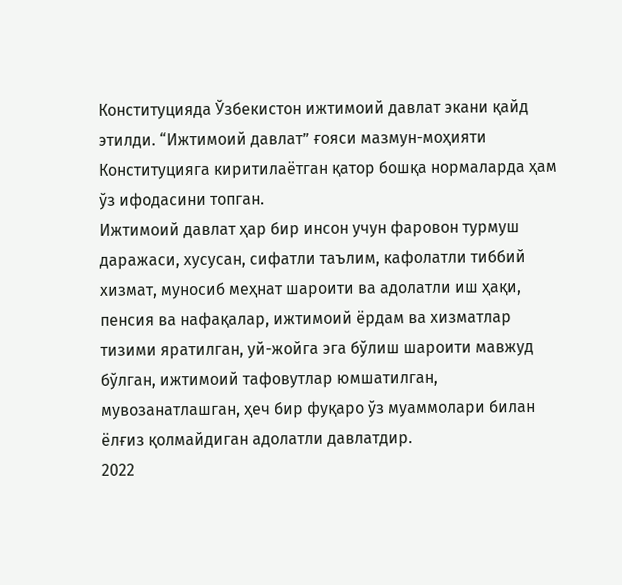Конституцияда Ўзбекистон ижтимоий давлат экани қайд этилди. “Ижтимоий давлат” ғояси мазмун-моҳияти Конституцияга киритилаётган қатор бошқа нормаларда ҳам ўз ифодасини топган.
Ижтимоий давлат ҳар бир инсон учун фаровон турмуш даражаси, хусусан, сифатли таълим, кафолатли тиббий хизмат, муносиб меҳнат шароити ва адолатли иш ҳақи, пенсия ва нафақалар, ижтимоий ёрдам ва хизматлар тизими яратилган, уй-жойга эга бўлиш шароити мавжуд бўлган, ижтимоий тафовутлар юмшатилган, мувозанатлашган, ҳеч бир фуқаро ўз муаммолари билан ёлғиз қолмайдиган адолатли давлатдир.
2022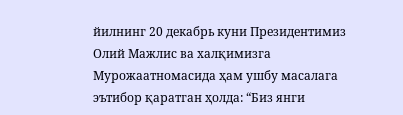йилнинг 20 декабрь куни Президентимиз Олий Мажлис ва халқимизга Мурожаатномасида ҳам ушбу масалага эътибор қаратган ҳолда: “Биз янги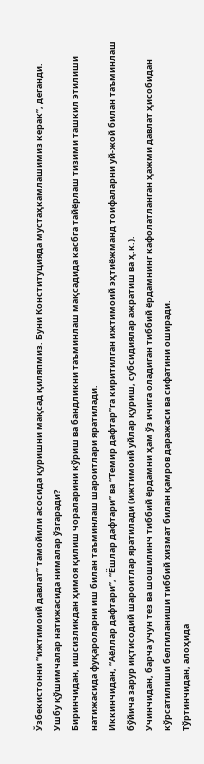Ўзбекистонни “ижтимоий давлат” тамойили асосида қуришни мақсад қиляпмиз. Буни Конституцияда мустаҳкамлашимиз керак”, деганди.
Ушбу қўшимчалар натижасида нималар ўзгаради?
Биринчидан, ишсизликдан ҳимоя қилиш чораларини кўриш ва бандликни таъминлаш мақсадида касбга тайёрлаш тизими ташкил этилиши натижасида фуқароларни иш билан таъминлаш шароитлари яратилади.
Иккинчидан, “Аёллар дафтари”, “Ёшлар дафтари” ва “Темир дафтар”га киритилган ижтимоий эҳтиёжманд тоифаларни уй-жой билан таъминлаш бўйича зарур иқтисодий шароитлар яратилади (ижтимоий уйлар қуриш, субсидиялар ажратиш ва ҳ.к.).
Учинчидан, барча учун тез ва шошилинч тиббий ёрдамни ҳам ўз ичига оладиган тиббий ёрдамнинг кафолатланган ҳажми давлат ҳисобидан кўрсатилиши белгиланиши тиббий хизмат билан қамров даражаси ва сифатини оширади.
Тўртинчидан, алоҳида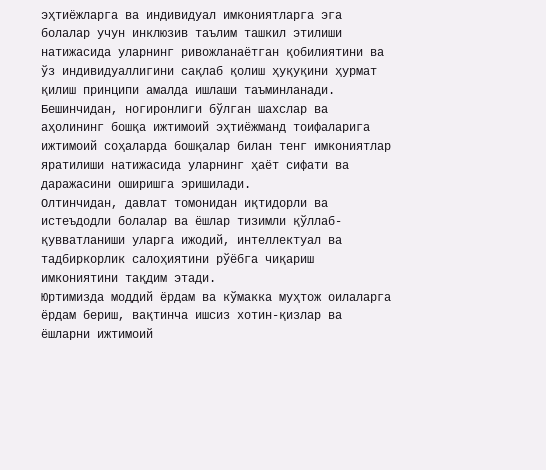эҳтиёжларга ва индивидуал имкониятларга эга болалар учун инклюзив таълим ташкил этилиши натижасида уларнинг ривожланаётган қобилиятини ва ўз индивидуаллигини сақлаб қолиш ҳуқуқини ҳурмат қилиш принципи амалда ишлаши таъминланади.
Бешинчидан, ногиронлиги бўлган шахслар ва аҳолининг бошқа ижтимоий эҳтиёжманд тоифаларига ижтимоий соҳаларда бошқалар билан тенг имкониятлар яратилиши натижасида уларнинг ҳаёт сифати ва даражасини оширишга эришилади.
Олтинчидан, давлат томонидан иқтидорли ва истеъдодли болалар ва ёшлар тизимли қўллаб-қувватланиши уларга ижодий, интеллектуал ва тадбиркорлик салоҳиятини рўёбга чиқариш имкониятини тақдим этади.
Юртимизда моддий ёрдам ва кўмакка муҳтож оилаларга ёрдам бериш, вақтинча ишсиз хотин-қизлар ва ёшларни ижтимоий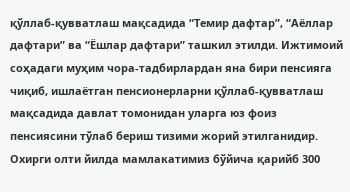қўллаб-қувватлаш мақсадида “Темир дафтар”, “Аёллар дафтари” ва “Ёшлар дафтари” ташкил этилди. Ижтимоий соҳадаги муҳим чора-тадбирлардан яна бири пенсияга чиқиб, ишлаётган пенсионерларни қўллаб-қувватлаш мақсадида давлат томонидан уларга юз фоиз пенсиясини тўлаб бериш тизими жорий этилганидир. Охирги олти йилда мамлакатимиз бўйича қарийб 300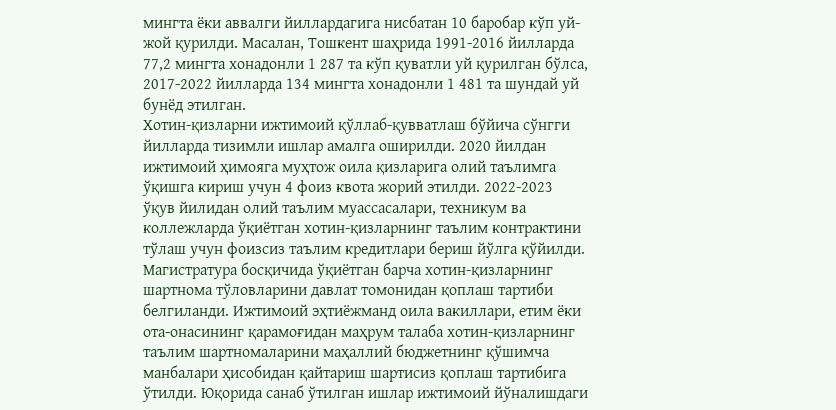мингта ёки аввалги йиллардагига нисбатан 10 баробар кўп уй-жой қурилди. Масалан, Тошкент шаҳрида 1991-2016 йилларда 77,2 мингта хонадонли 1 287 та кўп қуватли уй қурилган бўлса, 2017-2022 йилларда 134 мингта хонадонли 1 481 та шундай уй бунёд этилган.
Хотин-қизларни ижтимоий қўллаб-қувватлаш бўйича сўнгги йилларда тизимли ишлар амалга оширилди. 2020 йилдан ижтимоий ҳимояга муҳтож оила қизларига олий таълимга ўқишга кириш учун 4 фоиз квота жорий этилди. 2022-2023 ўқув йилидан олий таълим муассасалари, техникум ва коллежларда ўқиётган хотин-қизларнинг таълим контрактини тўлаш учун фоизсиз таълим кредитлари бериш йўлга қўйилди. Магистратура босқичида ўқиётган барча хотин-қизларнинг шартнома тўловларини давлат томонидан қоплаш тартиби белгиланди. Ижтимоий эҳтиёжманд оила вакиллари, етим ёки ота-онасининг қарамоғидан маҳрум талаба хотин-қизларнинг таълим шартномаларини маҳаллий бюджетнинг қўшимча манбалари ҳисобидан қайтариш шартисиз қоплаш тартибига ўтилди. Юқорида санаб ўтилган ишлар ижтимоий йўналишдаги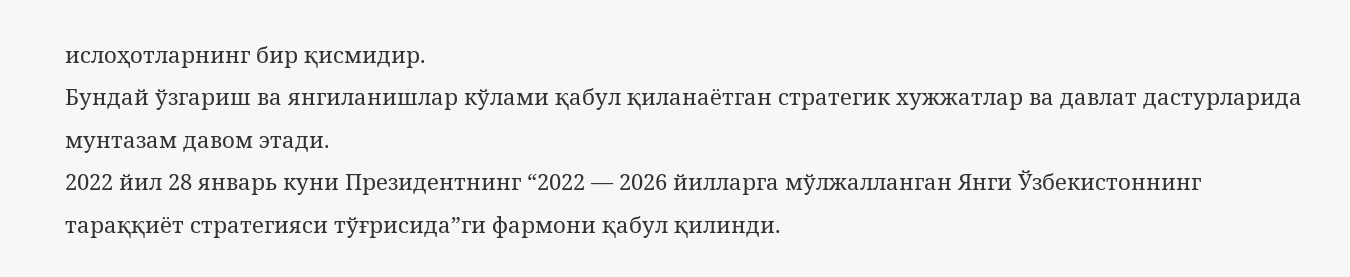ислоҳотларнинг бир қисмидир.
Бундай ўзгариш ва янгиланишлар кўлами қабул қиланаётган стратегик хужжатлар ва давлат дастурларида мунтазам давом этади.
2022 йил 28 январь куни Президентнинг “2022 — 2026 йилларга мўлжалланган Янги Ўзбекистоннинг тараққиёт стратегияси тўғрисида”ги фармони қабул қилинди.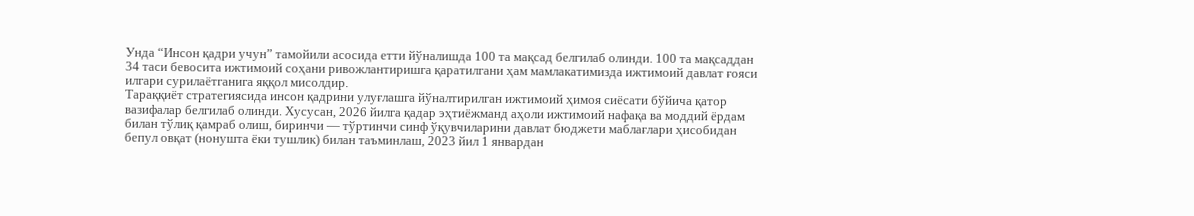Унда “Инсон қадри учун” тамойили асосида етти йўналишда 100 та мақсад белгилаб олинди. 100 та мақсаддан 34 таси бевосита ижтимоий соҳани ривожлантиришга қаратилгани ҳам мамлакатимизда ижтимоий давлат ғояси илгари сурилаётганига яққол мисолдир.
Тараққиёт стратегиясида инсон қадрини улуғлашга йўналтирилган ижтимоий ҳимоя сиёсати бўйича қатор вазифалар белгилаб олинди. Хусусан, 2026 йилга қадар эҳтиёжманд аҳоли ижтимоий нафақа ва моддий ёрдам билан тўлиқ қамраб олиш, биринчи — тўртинчи синф ўқувчиларини давлат бюджети маблағлари ҳисобидан бепул овқат (нонушта ёки тушлик) билан таъминлаш, 2023 йил 1 январдан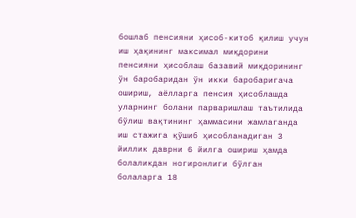бошлаб пенсияни ҳисоб-китоб қилиш учун иш ҳақининг максимал миқдорини пенсияни ҳисоблаш базавий миқдорининг ўн баробаридан ўн икки баробаригача ошириш, аёлларга пенсия ҳисоблашда уларнинг болани парваришлаш таътилида бўлиш вақтининг ҳаммасини жамлаганда иш стажига қўшиб ҳисобланадиган 3 йиллик даврни 6 йилга ошириш ҳамда болаликдан ногиронлиги бўлган болаларга 18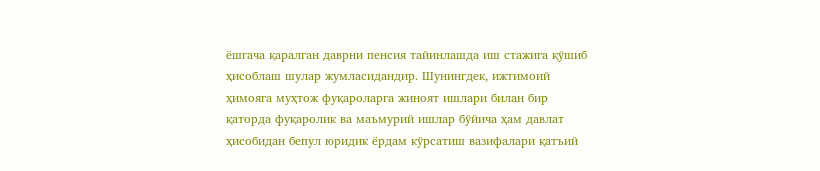ёшгача қаралган даврни пенсия тайинлашда иш стажига қўшиб ҳисоблаш шулар жумласидандир. Шунингдек, ижтимоий ҳимояга муҳтож фуқароларга жиноят ишлари билан бир қаторда фуқаролик ва маъмурий ишлар бўйича ҳам давлат ҳисобидан бепул юридик ёрдам кўрсатиш вазифалари қатъий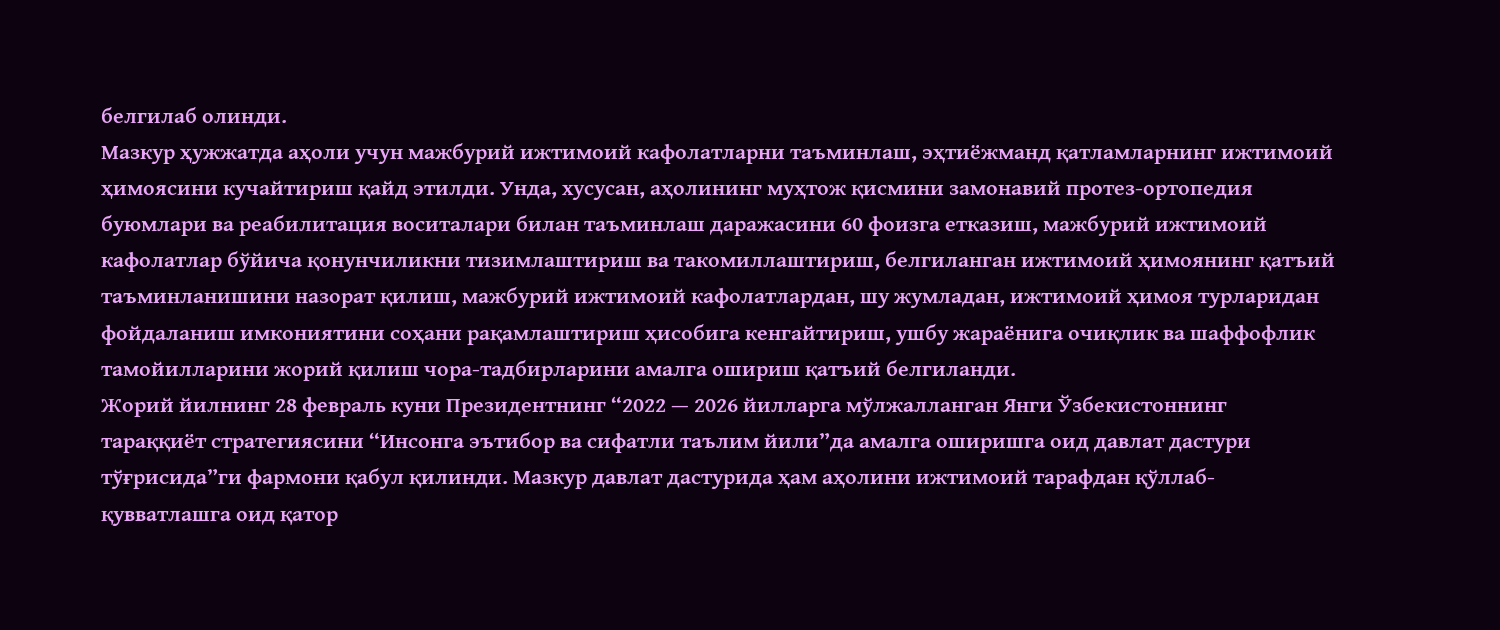белгилаб олинди.
Мазкур ҳужжатда аҳоли учун мажбурий ижтимоий кафолатларни таъминлаш, эҳтиёжманд қатламларнинг ижтимоий ҳимоясини кучайтириш қайд этилди. Унда, хусусан, аҳолининг муҳтож қисмини замонавий протез-ортопедия буюмлари ва реабилитация воситалари билан таъминлаш даражасини 60 фоизга етказиш, мажбурий ижтимоий кафолатлар бўйича қонунчиликни тизимлаштириш ва такомиллаштириш, белгиланган ижтимоий ҳимоянинг қатъий таъминланишини назорат қилиш, мажбурий ижтимоий кафолатлардан, шу жумладан, ижтимоий ҳимоя турларидан фойдаланиш имкониятини соҳани рақамлаштириш ҳисобига кенгайтириш, ушбу жараёнига очиқлик ва шаффофлик тамойилларини жорий қилиш чора-тадбирларини амалга ошириш қатъий белгиланди.
Жорий йилнинг 28 февраль куни Президентнинг “2022 — 2026 йилларга мўлжалланган Янги Ўзбекистоннинг тараққиёт стратегиясини “Инсонга эътибор ва сифатли таълим йили”да амалга оширишга оид давлат дастури тўғрисида”ги фармони қабул қилинди. Мазкур давлат дастурида ҳам аҳолини ижтимоий тарафдан қўллаб-қувватлашга оид қатор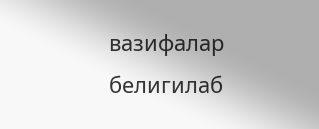вазифалар белигилаб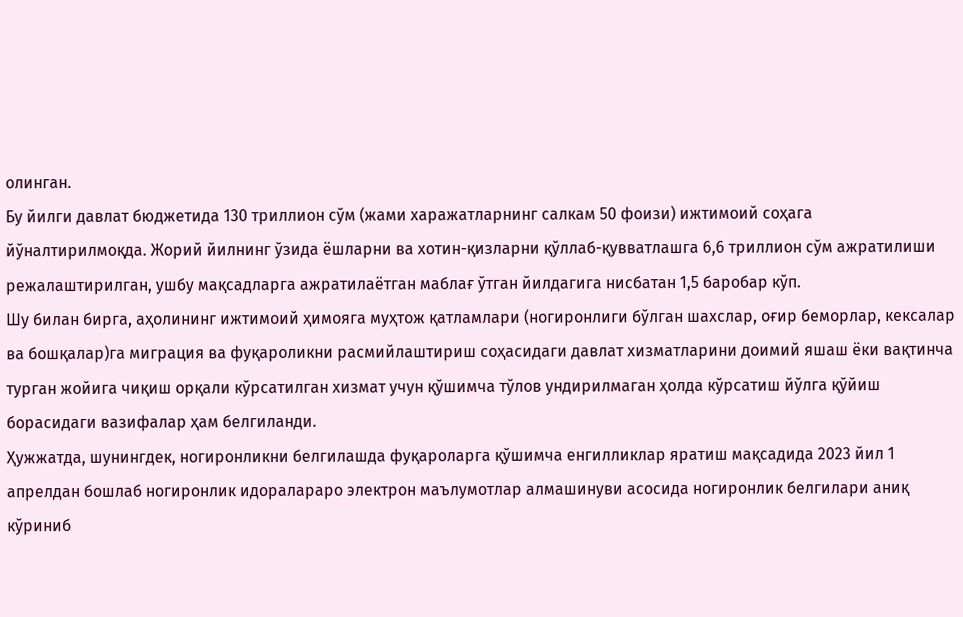олинган.
Бу йилги давлат бюджетида 130 триллион сўм (жами харажатларнинг салкам 50 фоизи) ижтимоий соҳага йўналтирилмоқда. Жорий йилнинг ўзида ёшларни ва хотин-қизларни қўллаб-қувватлашга 6,6 триллион сўм ажратилиши режалаштирилган, ушбу мақсадларга ажратилаётган маблағ ўтган йилдагига нисбатан 1,5 баробар кўп.
Шу билан бирга, аҳолининг ижтимоий ҳимояга муҳтож қатламлари (ногиронлиги бўлган шахслар, оғир беморлар, кексалар ва бошқалар)га миграция ва фуқароликни расмийлаштириш соҳасидаги давлат хизматларини доимий яшаш ёки вақтинча турган жойига чиқиш орқали кўрсатилган хизмат учун қўшимча тўлов ундирилмаган ҳолда кўрсатиш йўлга қўйиш борасидаги вазифалар ҳам белгиланди.
Ҳужжатда, шунингдек, ногиронликни белгилашда фуқароларга қўшимча енгилликлар яратиш мақсадида 2023 йил 1 апрелдан бошлаб ногиронлик идоралараро электрон маълумотлар алмашинуви асосида ногиронлик белгилари аниқ кўриниб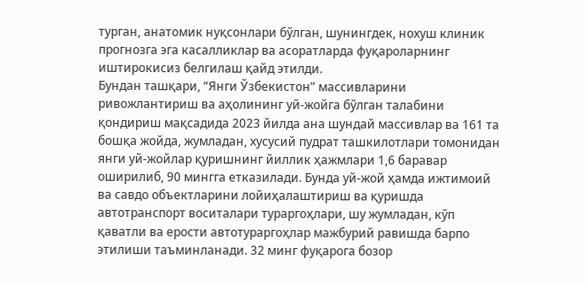турган, анатомик нуқсонлари бўлган, шунингдек, нохуш клиник прогнозга эга касалликлар ва асоратларда фуқароларнинг иштирокисиз белгилаш қайд этилди.
Бундан ташқари, “Янги Ўзбекистон” массивларини ривожлантириш ва аҳолининг уй-жойга бўлган талабини қондириш мақсадида 2023 йилда ана шундай массивлар ва 161 та бошқа жойда, жумладан, хусусий пудрат ташкилотлари томонидан янги уй-жойлар қуришнинг йиллик ҳажмлари 1,6 баравар оширилиб, 90 мингга етказилади. Бунда уй-жой ҳамда ижтимоий ва савдо объектларини лойиҳалаштириш ва қуришда автотранспорт воситалари тураргоҳлари, шу жумладан, кўп қаватли ва ерости автотураргоҳлар мажбурий равишда барпо этилиши таъминланади. 32 минг фуқарога бозор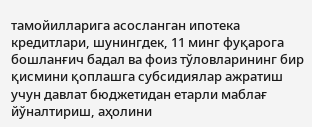тамойилларига асосланган ипотека кредитлари, шунингдек, 11 минг фуқарога бошланғич бадал ва фоиз тўловларининг бир қисмини қоплашга субсидиялар ажратиш учун давлат бюджетидан етарли маблағ йўналтириш, аҳолини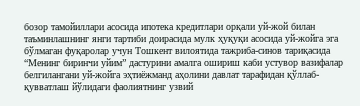бозор тамойиллари асосида ипотека кредитлари орқали уй-жой билан таъминлашнинг янги тартиби доирасида мулк ҳуқуқи асосида уй-жойга эга бўлмаган фуқаролар учун Тошкент вилоятида тажриба-синов тариқасида “Менинг биринчи уйим” дастурини амалга ошириш каби устувор вазифалар белгилангани уй-жойга эҳтиёжманд аҳолини давлат тарафидан қўллаб-қувватлаш йўлидаги фаолиятнинг узвий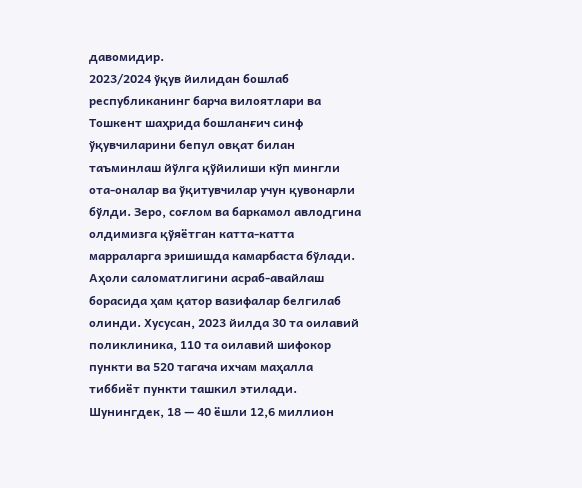давомидир.
2023/2024 ўқув йилидан бошлаб республиканинг барча вилоятлари ва Тошкент шаҳрида бошланғич синф ўқувчиларини бепул овқат билан таъминлаш йўлга қўйилиши кўп мингли ота-оналар ва ўқитувчилар учун қувонарли бўлди. Зеро, соғлом ва баркамол авлодгина олдимизга қўяётган катта-катта марраларга эришишда камарбаста бўлади.
Аҳоли саломатлигини асраб-авайлаш борасида ҳам қатор вазифалар белгилаб олинди. Хусусан, 2023 йилда 30 та оилавий поликлиника, 110 та оилавий шифокор пункти ва 520 тагача ихчам маҳалла тиббиёт пункти ташкил этилади. Шунингдек, 18 — 40 ёшли 12,6 миллион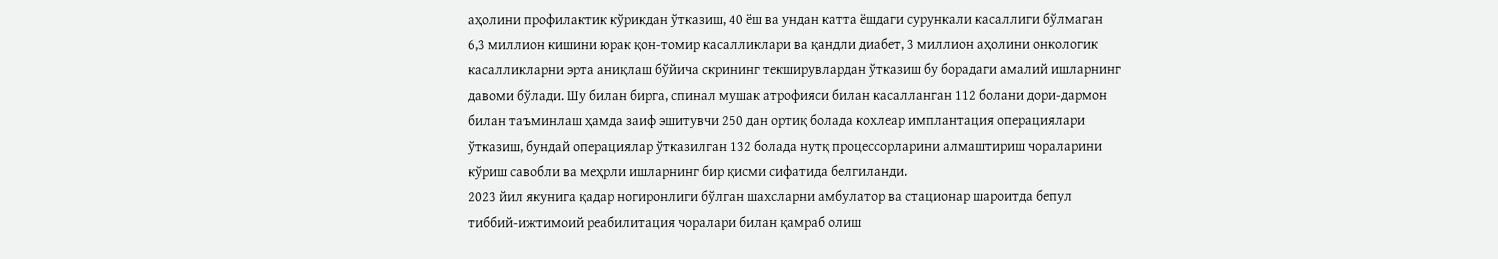аҳолини профилактик кўрикдан ўтказиш, 40 ёш ва ундан катта ёшдаги сурункали касаллиги бўлмаган 6,3 миллион кишини юрак қон-томир касалликлари ва қандли диабет, 3 миллион аҳолини онкологик касалликларни эрта аниқлаш бўйича скрининг текширувлардан ўтказиш бу борадаги амалий ишларнинг давоми бўлади. Шу билан бирга, спинал мушак атрофияси билан касалланган 112 болани дори-дармон билан таъминлаш ҳамда заиф эшитувчи 250 дан ортиқ болада кохлеар имплантация операциялари ўтказиш, бундай операциялар ўтказилган 132 болада нутқ процессорларини алмаштириш чораларини кўриш савобли ва меҳрли ишларнинг бир қисми сифатида белгиланди.
2023 йил якунига қадар ногиронлиги бўлган шахсларни амбулатор ва стационар шароитда бепул тиббий-ижтимоий реабилитация чоралари билан қамраб олиш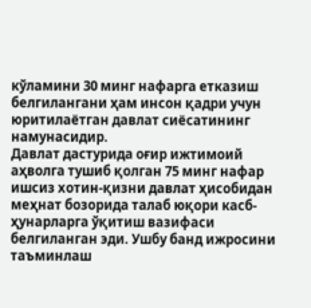кўламини 30 минг нафарга етказиш белгилангани ҳам инсон қадри учун юритилаётган давлат сиёсатининг намунасидир.
Давлат дастурида оғир ижтимоий аҳволга тушиб қолган 75 минг нафар ишсиз хотин-қизни давлат ҳисобидан меҳнат бозорида талаб юқори касб-ҳунарларга ўқитиш вазифаси белгиланган эди. Ушбу банд ижросини таъминлаш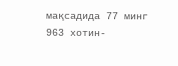мақсадида 77 минг 963 хотин-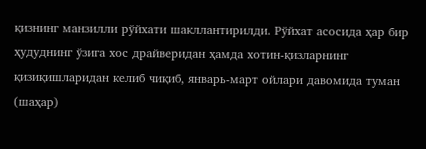қизнинг манзилли рўйхати шакллантирилди. Рўйхат асосида ҳар бир ҳудуднинг ўзига хос драйверидан ҳамда хотин-қизларнинг қизиқишларидан келиб чиқиб, январь-март ойлари давомида туман (шаҳар)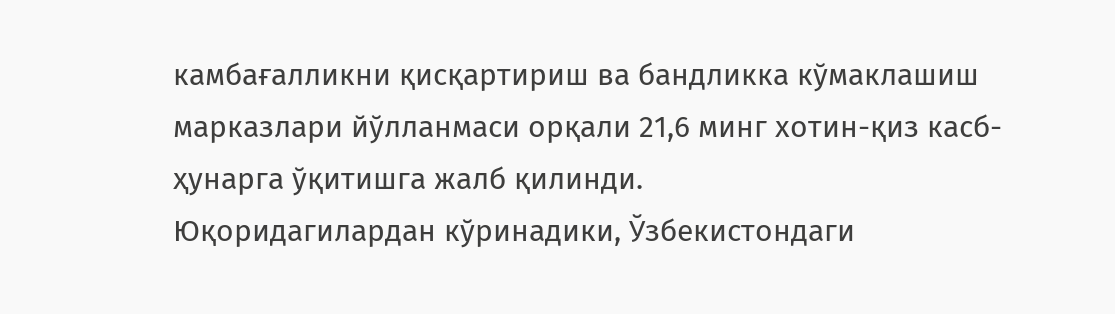камбағалликни қисқартириш ва бандликка кўмаклашиш марказлари йўлланмаси орқали 21,6 минг хотин-қиз касб-ҳунарга ўқитишга жалб қилинди.
Юқоридагилардан кўринадики, Ўзбекистондаги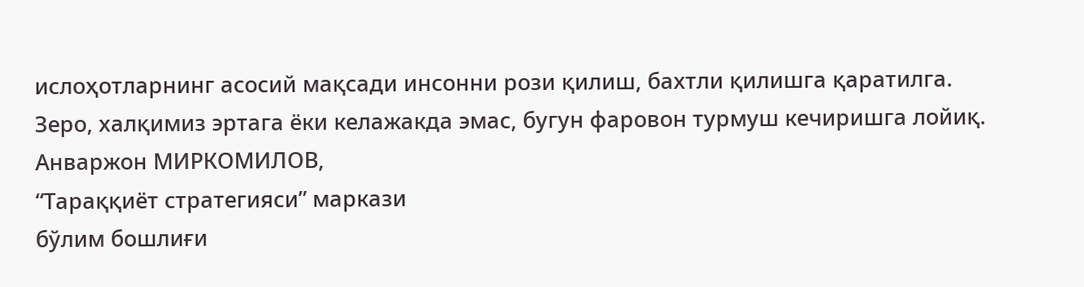ислоҳотларнинг асосий мақсади инсонни рози қилиш, бахтли қилишга қаратилга. Зеро, халқимиз эртага ёки келажакда эмас, бугун фаровон турмуш кечиришга лойиқ.
Анваржон МИРКОМИЛОВ,
“Тараққиёт стратегияси” маркази
бўлим бошлиғи